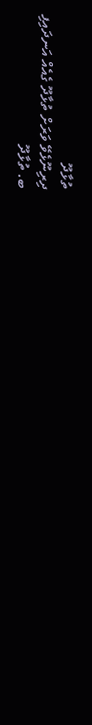ތުޅާދޫ
ދިރިނޫޅެވޭ ވަރަށް ތުޅާދޫ ގެއެއް އަނދައިފި
ބ. ތުޅާދޫ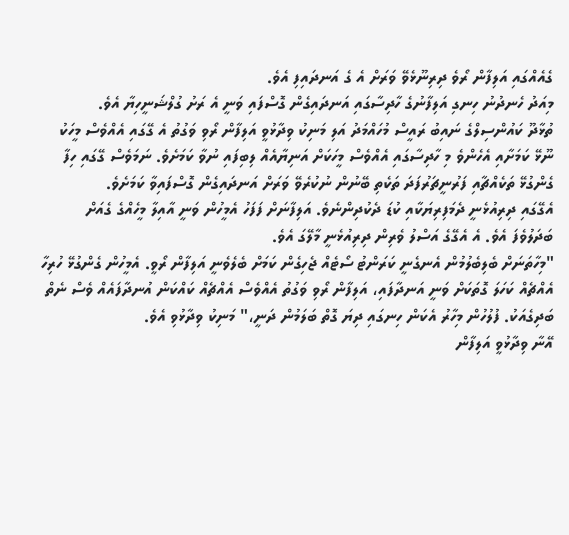ގެއެއްގައި އަލިފާން ރޯވެ ދިރިނޫޅެވޭ ވަރަށް އެ ގެ އަނދައިފި އެވެ.
މިއަދު ހެނދުނު ހިނގި އަލިފާނުގެ ހާދިސާގައި އަނދައިގެން ގޮސްފައި ވަނީ އެ ރަށު ގުލްޝަނީހިޔާ އެވެ.
ތުޅާދޫ ކައުންސިލްގެ ނައިބު ރައީސް މުހައްމަދު އަލި މަނިކު ވިދާޅުވީ އަލިފާން ރޯވި ވަގުތު އެ ގޭގައި އެއްވެސް މީހަކު ނޫޅޭ ކަމަށާއި އެހެންވެ މި ހާދިސާގައި އެއްވެސް މީހަކަށް އަނިޔާއެއް ލިބިފައި ނުވާ ކަމަށެވެ. ނަމަވެސް ގޭގައި ހިފާ ގެންގުޅޭ ތަކެއްޗާއި ފަރުނީޗަރުފަދަ ތަކެތި ބޭނުން ނުކުރެވޭ ވަރަށް އަނދައިގެން ގޮސްފައިވާ ކަމަށެވެ.
އެގޭގައި ދިރިއުޅެނީ ދެމަފިރިޔަކާއި ކުޑަ ދެކުދިންނެވެ. އަލިފާނަށް ފަފަހު އެމީހުން ވަނީ އާއިލާ މީހެއްގެ ގެއަށް ބަދަލުވެފަ އެވެ. އެ އެގޭގެ އަސްލު ވެރިން ދިރިއުޅެނީ މާލޭގަ އެވެ.
"މިހާތަނަށް ބެލިބެލުމުން އެނގެނީ ކަރަންޓު ސޯޓެއް ޖެހިގެން ކަމަށް ބެލެވެނީ އަލިފާން ރޯވީ. އެމީހުން ގެންގުޅޭ ހުރިހާ އެއްޗެއް ކަހަލަ ގޮތަކަށް ވަނީ އަނދާފައި، އަލިފާން ރޯވި ވަގުތު އެއްވެސް އެއްޗެއް ކައްކަން އުނދާފައެއް ވެސް ނެތް ބަދިގެއަކު. ފުލުހުން މިހާރު އެކަން ހިނގައި ދިޔަ ގޮތް ބަލަމުން ދަނީ،" މަނިކު ވިދާޅުވި އެވެ.
އޭނާ ވިދާޅުވީ އަލިފާން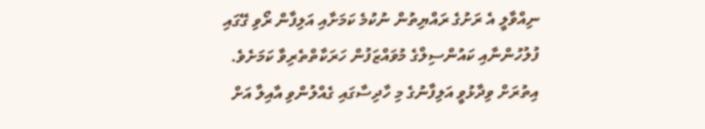ނިއްވާލީ އެ ރަށުގެ ރައްޔިތުން ނުކުމެ ކަމަށާއި އަލިފާން ރޯވި ގޭގައި ފުލުހުންނާއި ކައުންސިލްގެ މުވައްޒަފުން ހަރަކާތްތެރިވާ ކަމަށެވެ. އިތުރަށް ވިދާޅުވީ އަލިފާނުގެ މި ހާދިސާގައި ގެއްލުންވި އާއިލާ އަށް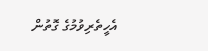އެހީތެރިވުމުގެ ގޮތުން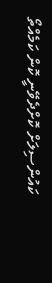ކައުންސިލަށް ކޮށްދެވޭނީ ކޮން ކަމެއްތޯ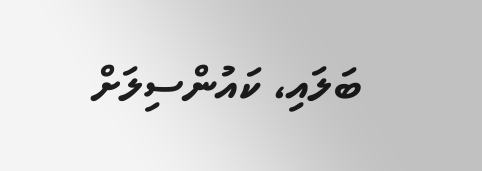ބަލައި، ކައުންސިލަށް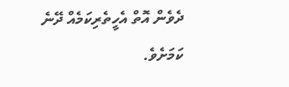ދެވެން އޮތް އެހީތެރިކަމެއް ދޭނެ ކަމަށެވެ.